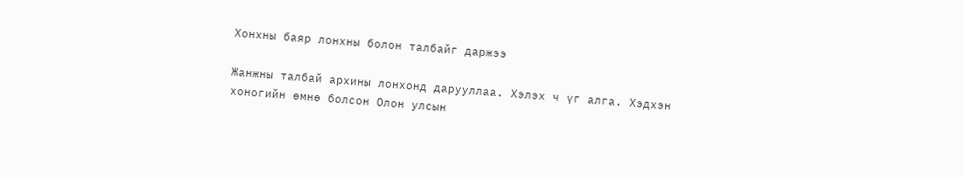Хонхны баяр лонхны болон талбайг даржээ

Жанжны талбай архины лонхонд дарууллаа. Хэлэх ч үг алга. Хэдхэн хоногийн өмнө болсон Олон улсын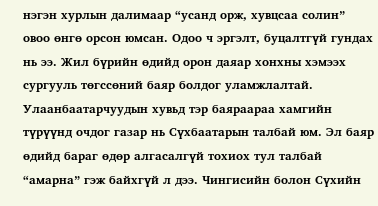нэгэн хурлын далимаар “усанд орж, хувцсаа солин” овоо өнгө орсон юмсан. Одоо ч эргэлт, буцалтгүй гундах нь ээ. Жил бүрийн өдийд орон даяар хонхны хэмээх сургууль төгссөний баяр болдог уламжлалтай. Улаанбаатарчуудын хувьд тэр баяраараа хамгийн түрүүнд очдог газар нь Сүхбаатарын талбай юм. Эл баяр өдийд бараг өдөр алгасалгүй тохиох тул талбай “амарна” гэж байхгүй л дээ. Чингисийн болон Сүхийн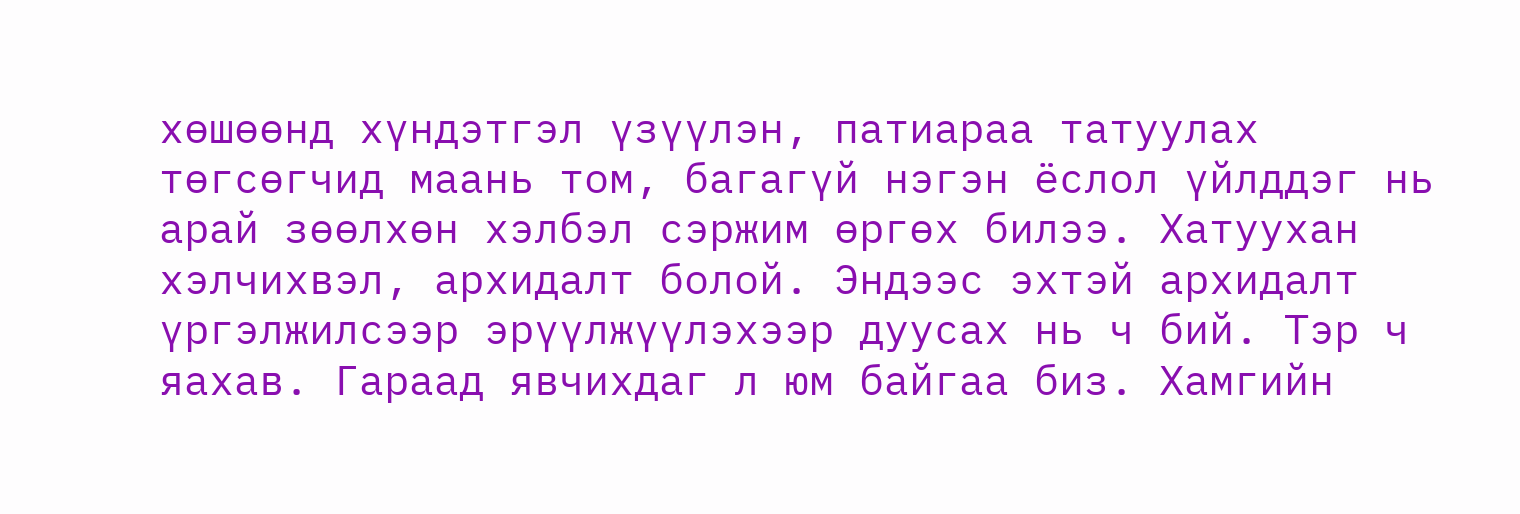хөшөөнд хүндэтгэл үзүүлэн, патиараа татуулах төгсөгчид маань том, багагүй нэгэн ёслол үйлддэг нь арай зөөлхөн хэлбэл сэржим өргөх билээ. Хатуухан хэлчихвэл, архидалт болой. Эндээс эхтэй архидалт үргэлжилсээр эрүүлжүүлэхээр дуусах нь ч бий. Тэр ч яахав. Гараад явчихдаг л юм байгаа биз. Хамгийн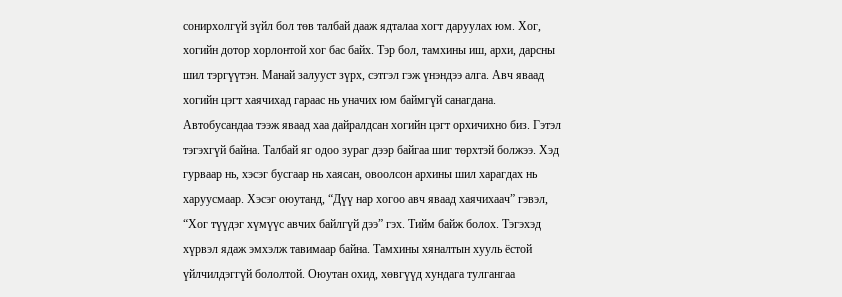сонирхолгүй зүйл бол төв талбай дааж ядталаа хогт даруулах юм. Хог, хогийн дотор хорлонтой хог бас байх. Тэр бол, тамхины иш, архи, дарсны шил тэргүүтэн. Манай залууст зүрх, сэтгэл гэж үнэндээ алга. Авч яваад хогийн цэгт хаячихад гараас нь уначих юм баймгүй санагдана. Автобусандаа тээж яваад хаа дайралдсан хогийн цэгт орхичихно биз. Гэтэл тэгэхгүй байна. Талбай яг одоо зураг дээр байгаа шиг төрхтэй болжээ. Хэд гурваар нь, хэсэг бусгаар нь хаясан, овоолсон архины шил харагдах нь харуусмаар. Хэсэг оюутанд, “Дүү нар хогоо авч яваад хаячихаач” гэвэл, “Хог түүдэг хүмүүс авчих байлгүй дээ” гэх. Тийм байж болох. Тэгэхэд хүрвэл ядаж эмхэлж тавимаар байна. Тамхины хяналтын хууль ёстой үйлчилдэггүй бололтой. Оюутан охид, хөвгүүд хундага тулгангаа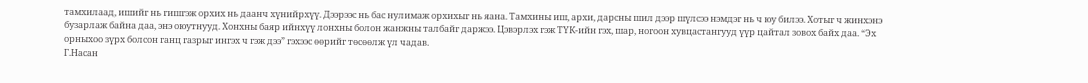тамхилаад, ишийг нь гишгэж орхих нь даанч хүнийрхүү. Дээрээс нь бас нулимаж орхихыг нь яана. Тамхины иш, архи, дарсны шил дээр шүлсээ нэмдэг нь ч юу билээ. Хотыг ч жинхэнэ бузарлаж байна даа, энэ оюутнууд. Хонхны баяр ийнхүү лонхны болон жанжны талбайг даржээ. Цэвэрлэх гэж ТҮК-ийн гэх, шар, ногоон хувцастангууд үүр цайтал зовох байх даа. “Эх орныхоо зүрх болсон ганц газрыг ингэх ч гэж дээ” гэхээс өөрийг төсөөлж үл чадав.
Г.Насан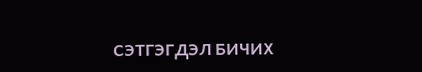СЭТГЭГДЭЛ БИЧИХ